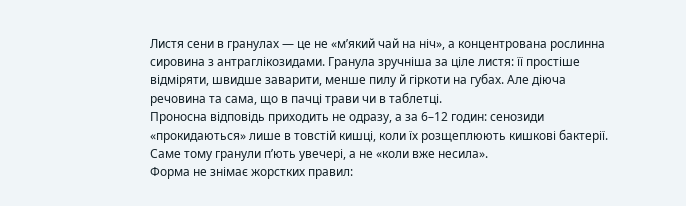Листя сени в гранулах — це не «м’який чай на ніч», а концентрована рослинна сировина з антраглікозидами. Гранула зручніша за ціле листя: її простіше відміряти, швидше заварити, менше пилу й гіркоти на губах. Але діюча речовина та сама, що в пачці трави чи в таблетці.
Проносна відповідь приходить не одразу, а за 6–12 годин: сенозиди «прокидаються» лише в товстій кишці, коли їх розщеплюють кишкові бактерії. Саме тому гранули п’ють увечері, а не «коли вже несила».
Форма не знімає жорстких правил: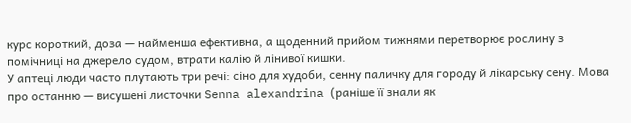курс короткий, доза — найменша ефективна, а щоденний прийом тижнями перетворює рослину з помічниці на джерело судом, втрати калію й лінивої кишки.
У аптеці люди часто плутають три речі: сіно для худоби, сенну паличку для городу й лікарську сену. Мова про останню — висушені листочки Senna alexandrina (раніше її знали як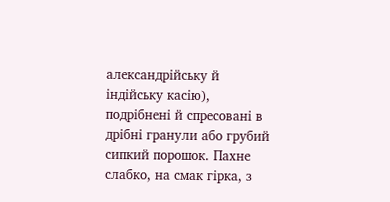александрійську й індійську касію), подрібнені й спресовані в дрібні гранули або грубий сипкий порошок. Пахне слабко, на смак гірка, з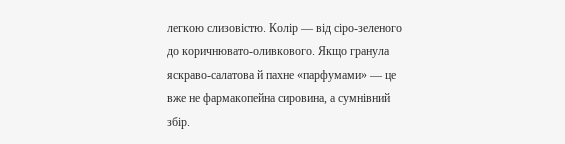легкою слизовістю. Колір — від сіро-зеленого до коричнювато-оливкового. Якщо гранула яскраво-салатова й пахне «парфумами» — це вже не фармакопейна сировина, а сумнівний збір.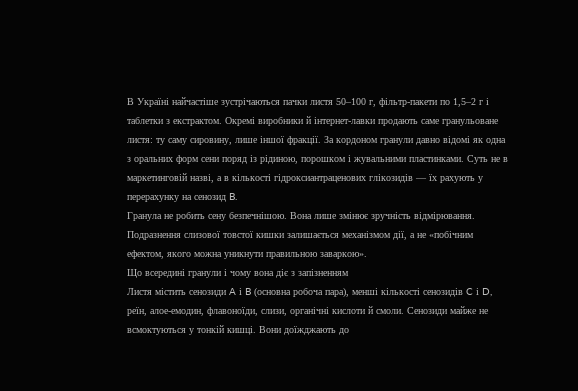В Україні найчастіше зустрічаються пачки листя 50–100 г, фільтр-пакети по 1,5–2 г і таблетки з екстрактом. Окремі виробники й інтернет-лавки продають саме гранульоване листя: ту саму сировину, лише іншої фракції. За кордоном гранули давно відомі як одна з оральних форм сени поряд із рідиною, порошком і жувальними пластинками. Суть не в маркетинговій назві, а в кількості гідроксиантраценових глікозидів — їх рахують у перерахунку на сенозид B.
Гранула не робить сену безпечнішою. Вона лише змінює зручність відмірювання. Подразнення слизової товстої кишки залишається механізмом дії, а не «побічним ефектом, якого можна уникнути правильною заваркою».
Що всередині гранули і чому вона діє з запізненням
Листя містить сенозиди A і B (основна робоча пара), менші кількості сенозидів C і D, реїн, алое-емодин, флавоноїди, слизи, органічні кислоти й смоли. Сенозиди майже не всмоктуються у тонкій кишці. Вони доїжджають до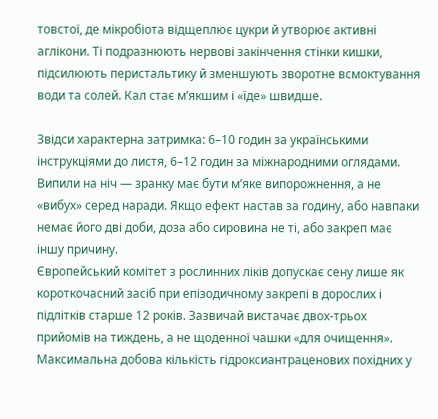товстої, де мікробіота відщеплює цукри й утворює активні аглікони. Ті подразнюють нервові закінчення стінки кишки, підсилюють перистальтику й зменшують зворотне всмоктування води та солей. Кал стає м’якшим і «їде» швидше.

Звідси характерна затримка: 6–10 годин за українськими інструкціями до листя, 6–12 годин за міжнародними оглядами. Випили на ніч — зранку має бути м’яке випорожнення, а не «вибух» серед наради. Якщо ефект настав за годину, або навпаки немає його дві доби, доза або сировина не ті, або закреп має іншу причину.
Європейський комітет з рослинних ліків допускає сену лише як короткочасний засіб при епізодичному закрепі в дорослих і підлітків старше 12 років. Зазвичай вистачає двох-трьох прийомів на тиждень, а не щоденної чашки «для очищення». Максимальна добова кількість гідроксиантраценових похідних у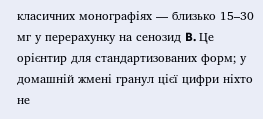класичних монографіях — близько 15–30 мг у перерахунку на сенозид B. Це орієнтир для стандартизованих форм; у домашній жмені гранул цієї цифри ніхто не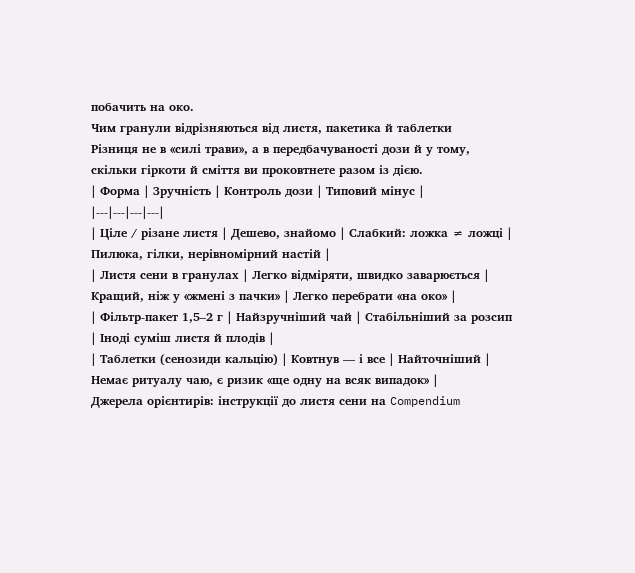побачить на око.
Чим гранули відрізняються від листя, пакетика й таблетки
Різниця не в «силі трави», а в передбачуваності дози й у тому, скільки гіркоти й сміття ви проковтнете разом із дією.
| Форма | Зручність | Контроль дози | Типовий мінус |
|---|---|---|---|
| Ціле / різане листя | Дешево, знайомо | Слабкий: ложка ≠ ложці | Пилюка, гілки, нерівномірний настій |
| Листя сени в гранулах | Легко відміряти, швидко заварюється | Кращий, ніж у «жмені з пачки» | Легко перебрати «на око» |
| Фільтр-пакет 1,5–2 г | Найзручніший чай | Стабільніший за розсип | Іноді суміш листя й плодів |
| Таблетки (сенозиди кальцію) | Ковтнув — і все | Найточніший | Немає ритуалу чаю, є ризик «ще одну на всяк випадок» |
Джерела орієнтирів: інструкції до листя сени на Compendium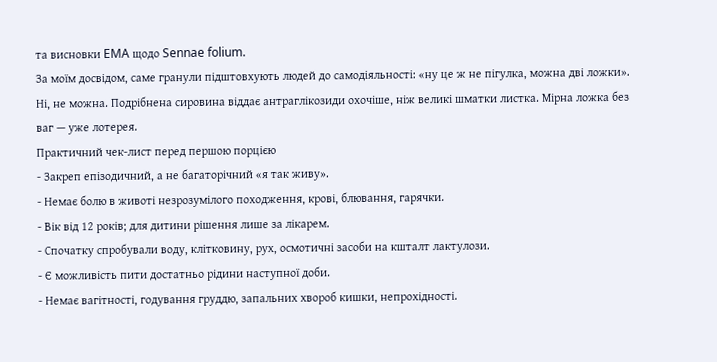та висновки EMA щодо Sennae folium.
За моїм досвідом, саме гранули підштовхують людей до самодіяльності: «ну це ж не пігулка, можна дві ложки». Ні, не можна. Подрібнена сировина віддає антраглікозиди охочіше, ніж великі шматки листка. Мірна ложка без ваг — уже лотерея.
Практичний чек-лист перед першою порцією
- Закреп епізодичний, а не багаторічний «я так живу».
- Немає болю в животі незрозумілого походження, крові, блювання, гарячки.
- Вік від 12 років; для дитини рішення лише за лікарем.
- Спочатку спробували воду, клітковину, рух, осмотичні засоби на кшталт лактулози.
- Є можливість пити достатньо рідини наступної доби.
- Немає вагітності, годування груддю, запальних хвороб кишки, непрохідності.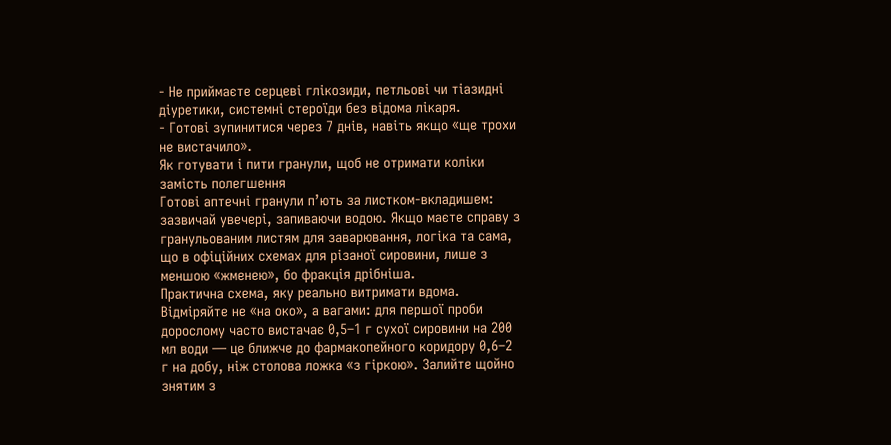- Не приймаєте серцеві глікозиди, петльові чи тіазидні діуретики, системні стероїди без відома лікаря.
- Готові зупинитися через 7 днів, навіть якщо «ще трохи не вистачило».
Як готувати і пити гранули, щоб не отримати коліки замість полегшення
Готові аптечні гранули п’ють за листком-вкладишем: зазвичай увечері, запиваючи водою. Якщо маєте справу з гранульованим листям для заварювання, логіка та сама, що в офіційних схемах для різаної сировини, лише з меншою «жменею», бо фракція дрібніша.
Практична схема, яку реально витримати вдома. Відміряйте не «на око», а вагами: для першої проби дорослому часто вистачає 0,5–1 г сухої сировини на 200 мл води — це ближче до фармакопейного коридору 0,6–2 г на добу, ніж столова ложка «з гіркою». Залийте щойно знятим з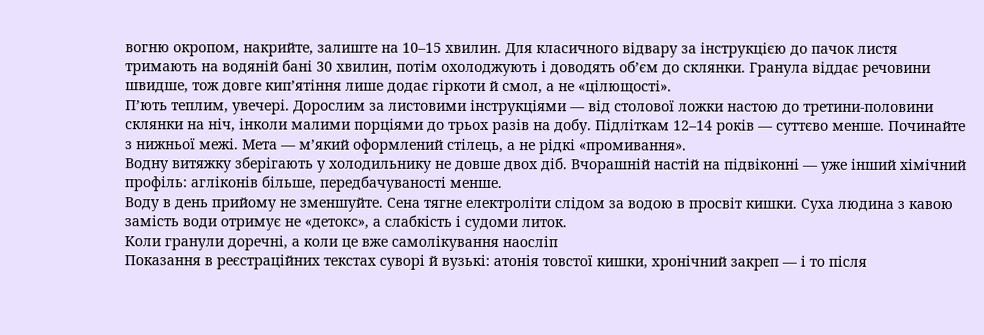вогню окропом, накрийте, залиште на 10–15 хвилин. Для класичного відвару за інструкцією до пачок листя тримають на водяній бані 30 хвилин, потім охолоджують і доводять об’єм до склянки. Гранула віддає речовини швидше, тож довге кип’ятіння лише додає гіркоти й смол, а не «цілющості».
П’ють теплим, увечері. Дорослим за листовими інструкціями — від столової ложки настою до третини-половини склянки на ніч, інколи малими порціями до трьох разів на добу. Підліткам 12–14 років — суттєво менше. Починайте з нижньої межі. Мета — м’який оформлений стілець, а не рідкі «промивання».
Водну витяжку зберігають у холодильнику не довше двох діб. Вчорашній настій на підвіконні — уже інший хімічний профіль: агліконів більше, передбачуваності менше.
Воду в день прийому не зменшуйте. Сена тягне електроліти слідом за водою в просвіт кишки. Суха людина з кавою замість води отримує не «детокс», а слабкість і судоми литок.
Коли гранули доречні, а коли це вже самолікування наосліп
Показання в реєстраційних текстах суворі й вузькі: атонія товстої кишки, хронічний закреп — і то після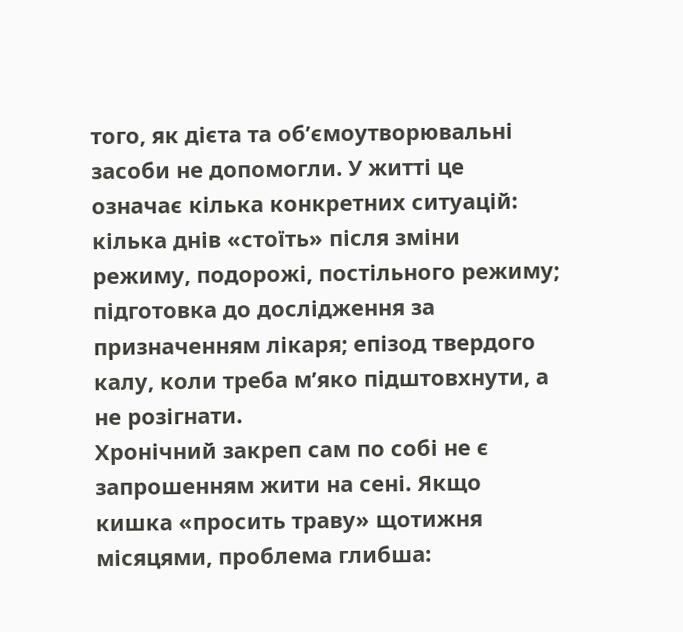того, як дієта та об’ємоутворювальні засоби не допомогли. У житті це означає кілька конкретних ситуацій: кілька днів «стоїть» після зміни режиму, подорожі, постільного режиму; підготовка до дослідження за призначенням лікаря; епізод твердого калу, коли треба м’яко підштовхнути, а не розігнати.
Хронічний закреп сам по собі не є запрошенням жити на сені. Якщо кишка «просить траву» щотижня місяцями, проблема глибша: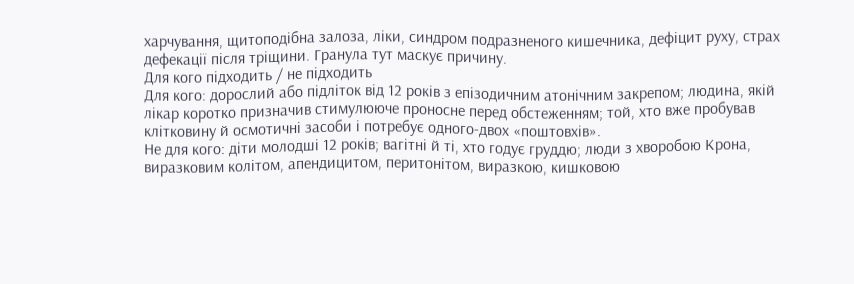харчування, щитоподібна залоза, ліки, синдром подразненого кишечника, дефіцит руху, страх дефекації після тріщини. Гранула тут маскує причину.
Для кого підходить / не підходить
Для кого: дорослий або підліток від 12 років з епізодичним атонічним закрепом; людина, якій лікар коротко призначив стимулююче проносне перед обстеженням; той, хто вже пробував клітковину й осмотичні засоби і потребує одного-двох «поштовхів».
Не для кого: діти молодші 12 років; вагітні й ті, хто годує груддю; люди з хворобою Крона, виразковим колітом, апендицитом, перитонітом, виразкою, кишковою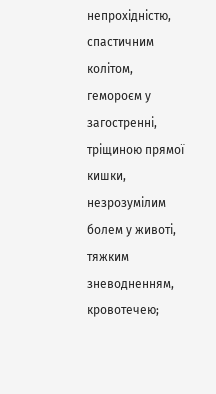непрохідністю, спастичним колітом, гемороєм у загостренні, тріщиною прямої кишки, незрозумілим болем у животі, тяжким зневодненням, кровотечею;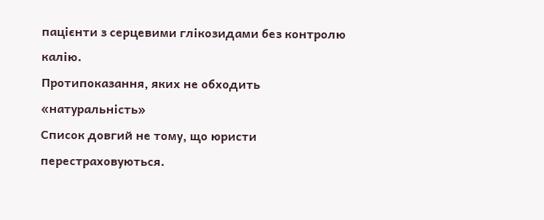пацієнти з серцевими глікозидами без контролю калію.
Протипоказання, яких не обходить «натуральність»
Список довгий не тому, що юристи перестраховуються.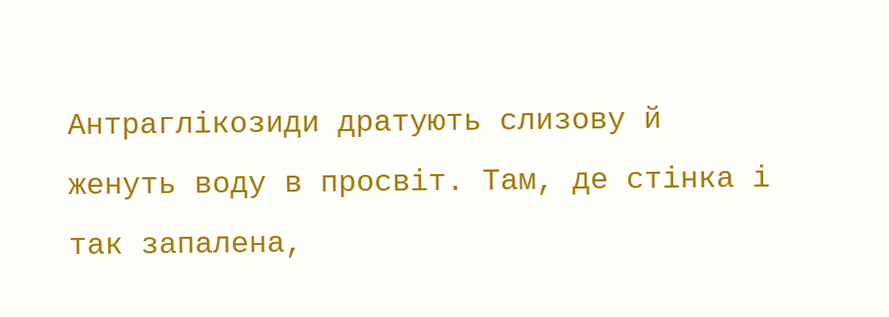Антраглікозиди дратують слизову й женуть воду в просвіт. Там, де стінка і так запалена,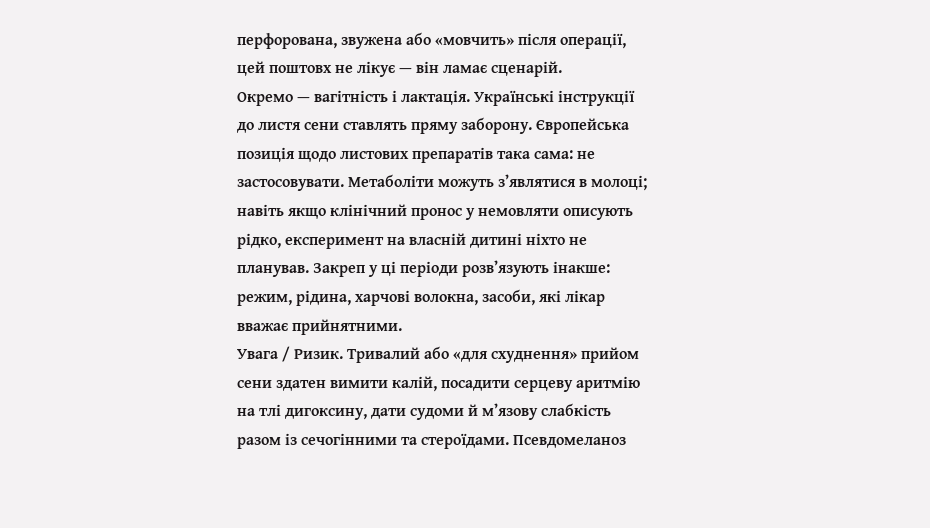перфорована, звужена або «мовчить» після операції, цей поштовх не лікує — він ламає сценарій.
Окремо — вагітність і лактація. Українські інструкції до листя сени ставлять пряму заборону. Європейська позиція щодо листових препаратів така сама: не застосовувати. Метаболіти можуть з’являтися в молоці; навіть якщо клінічний пронос у немовляти описують рідко, експеримент на власній дитині ніхто не планував. Закреп у ці періоди розв’язують інакше: режим, рідина, харчові волокна, засоби, які лікар вважає прийнятними.
Увага / Ризик. Тривалий або «для схуднення» прийом сени здатен вимити калій, посадити серцеву аритмію на тлі дигоксину, дати судоми й м’язову слабкість разом із сечогінними та стероїдами. Псевдомеланоз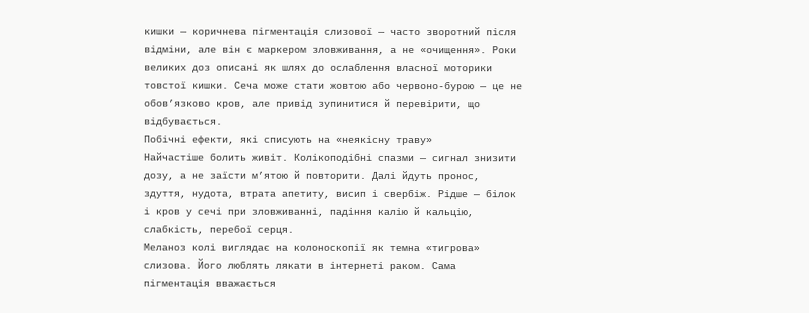кишки — коричнева пігментація слизової — часто зворотний після відміни, але він є маркером зловживання, а не «очищення». Роки великих доз описані як шлях до ослаблення власної моторики товстої кишки. Сеча може стати жовтою або червоно-бурою — це не обов’язково кров, але привід зупинитися й перевірити, що відбувається.
Побічні ефекти, які списують на «неякісну траву»
Найчастіше болить живіт. Колікоподібні спазми — сигнал знизити дозу, а не заїсти м’ятою й повторити. Далі йдуть пронос, здуття, нудота, втрата апетиту, висип і свербіж. Рідше — білок і кров у сечі при зловживанні, падіння калію й кальцію, слабкість, перебої серця.
Меланоз колі виглядає на колоноскопії як темна «тигрова» слизова. Його люблять лякати в інтернеті раком. Сама пігментація вважається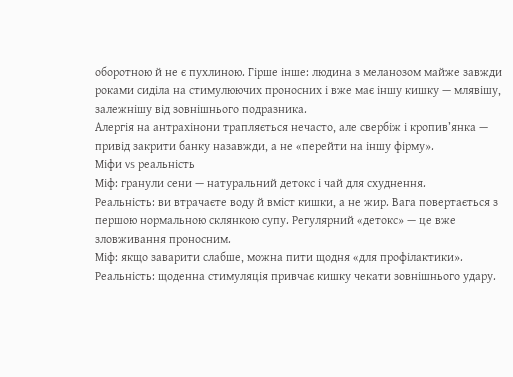оборотною й не є пухлиною. Гірше інше: людина з меланозом майже завжди роками сиділа на стимулюючих проносних і вже має іншу кишку — млявішу, залежнішу від зовнішнього подразника.
Алергія на антрахінони трапляється нечасто, але свербіж і кропив’янка — привід закрити банку назавжди, а не «перейти на іншу фірму».
Міфи vs реальність
Міф: гранули сени — натуральний детокс і чай для схуднення.
Реальність: ви втрачаєте воду й вміст кишки, а не жир. Вага повертається з першою нормальною склянкою супу. Регулярний «детокс» — це вже зловживання проносним.
Міф: якщо заварити слабше, можна пити щодня «для профілактики».
Реальність: щоденна стимуляція привчає кишку чекати зовнішнього удару.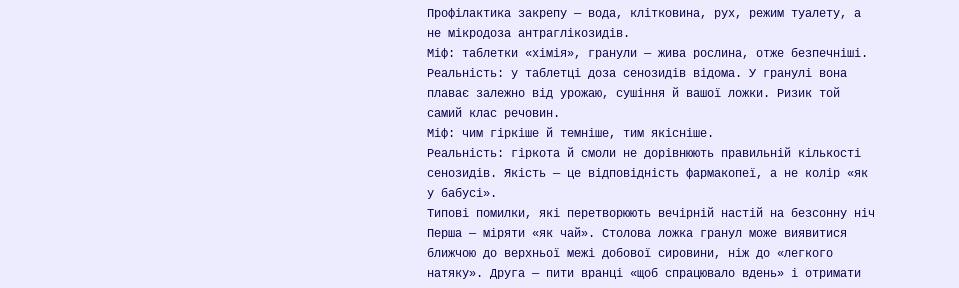Профілактика закрепу — вода, клітковина, рух, режим туалету, а не мікродоза антраглікозидів.
Міф: таблетки «хімія», гранули — жива рослина, отже безпечніші.
Реальність: у таблетці доза сенозидів відома. У гранулі вона плаває залежно від урожаю, сушіння й вашої ложки. Ризик той самий клас речовин.
Міф: чим гіркіше й темніше, тим якісніше.
Реальність: гіркота й смоли не дорівнюють правильній кількості сенозидів. Якість — це відповідність фармакопеї, а не колір «як у бабусі».
Типові помилки, які перетворюють вечірній настій на безсонну ніч
Перша — міряти «як чай». Столова ложка гранул може виявитися ближчою до верхньої межі добової сировини, ніж до «легкого натяку». Друга — пити вранці «щоб спрацювало вдень» і отримати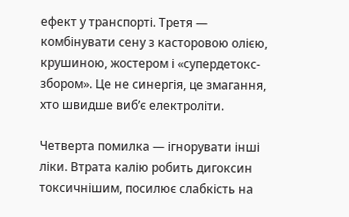ефект у транспорті. Третя — комбінувати сену з касторовою олією, крушиною, жостером і «супердетокс-збором». Це не синергія, це змагання, хто швидше виб’є електроліти.

Четверта помилка — ігнорувати інші ліки. Втрата калію робить дигоксин токсичнішим, посилює слабкість на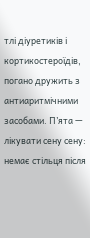тлі діуретиків і кортикостероїдів, погано дружить з антиаритмічними засобами. П’ята — лікувати сену сену: немає стільця після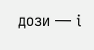дози — і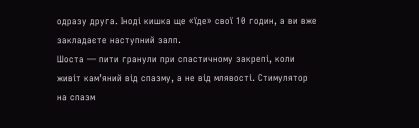одразу друга. Іноді кишка ще «їде» свої 10 годин, а ви вже закладаєте наступний залп.
Шоста — пити гранули при спастичному закрепі, коли живіт кам’яний від спазму, а не від млявості. Стимулятор на спазм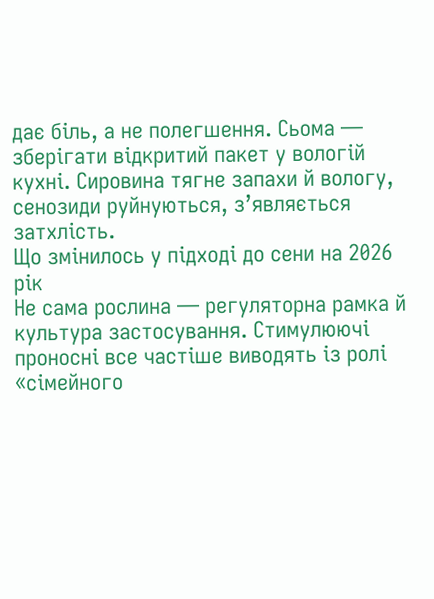дає біль, а не полегшення. Сьома — зберігати відкритий пакет у вологій кухні. Сировина тягне запахи й вологу, сенозиди руйнуються, з’являється затхлість.
Що змінилось у підході до сени на 2026 рік
Не сама рослина — регуляторна рамка й культура застосування. Стимулюючі проносні все частіше виводять із ролі «сімейного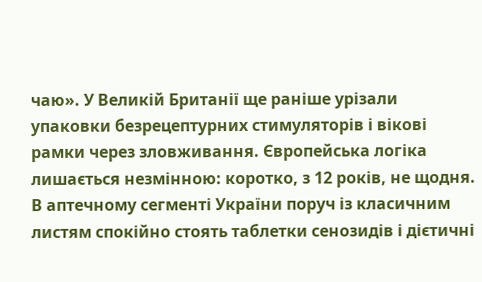чаю». У Великій Британії ще раніше урізали упаковки безрецептурних стимуляторів і вікові рамки через зловживання. Європейська логіка лишається незмінною: коротко, з 12 років, не щодня. В аптечному сегменті України поруч із класичним листям спокійно стоять таблетки сенозидів і дієтичні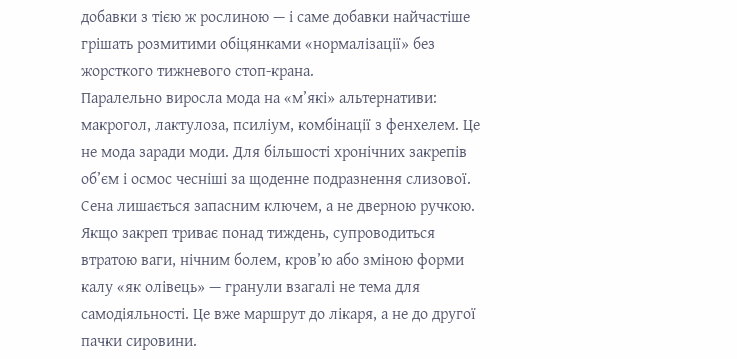добавки з тією ж рослиною — і саме добавки найчастіше грішать розмитими обіцянками «нормалізації» без жорсткого тижневого стоп-крана.
Паралельно виросла мода на «м’які» альтернативи: макрогол, лактулоза, псиліум, комбінації з фенхелем. Це не мода заради моди. Для більшості хронічних закрепів об’єм і осмос чесніші за щоденне подразнення слизової. Сена лишається запасним ключем, а не дверною ручкою.
Якщо закреп триває понад тиждень, супроводиться втратою ваги, нічним болем, кров’ю або зміною форми калу «як олівець» — гранули взагалі не тема для самодіяльності. Це вже маршрут до лікаря, а не до другої пачки сировини.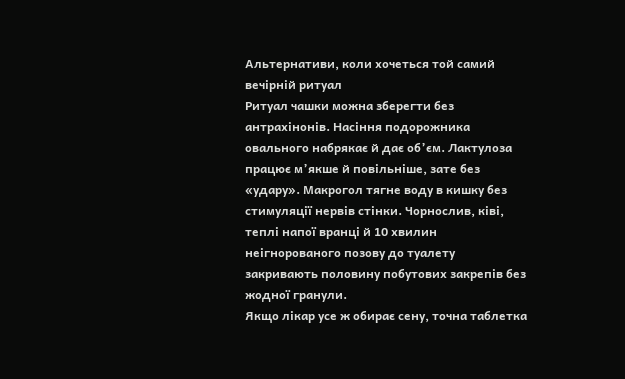Альтернативи, коли хочеться той самий вечірній ритуал
Ритуал чашки можна зберегти без антрахінонів. Насіння подорожника овального набрякає й дає об’єм. Лактулоза працює м’якше й повільніше, зате без «удару». Макрогол тягне воду в кишку без стимуляції нервів стінки. Чорнослив, ківі, теплі напої вранці й 10 хвилин неігнорованого позову до туалету закривають половину побутових закрепів без жодної гранули.
Якщо лікар усе ж обирає сену, точна таблетка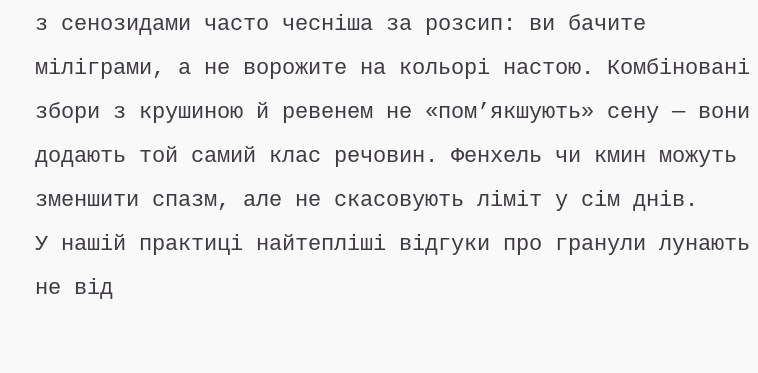з сенозидами часто чесніша за розсип: ви бачите міліграми, а не ворожите на кольорі настою. Комбіновані збори з крушиною й ревенем не «пом’якшують» сену — вони додають той самий клас речовин. Фенхель чи кмин можуть зменшити спазм, але не скасовують ліміт у сім днів.
У нашій практиці найтепліші відгуки про гранули лунають не від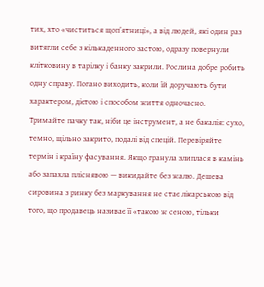тих, хто «чиститься щоп’ятниці», а від людей, які один раз витягли себе з кількаденного застою, одразу повернули клітковину в тарілку і банку закрили. Рослина добре робить одну справу. Погано виходить, коли їй доручають бути характером, дієтою і способом життя одночасно.
Тримайте пачку так, ніби це інструмент, а не бакалія: сухо, темно, щільно закрито, подалі від спецій. Перевіряйте термін і країну фасування. Якщо гранула злиплася в камінь або запахла пліснявою — викидайте без жалю. Дешева сировина з ринку без маркування не стає лікарською від того, що продавець називає її «такою ж сеною, тільки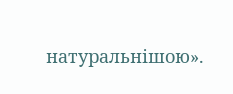натуральнішою».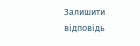Залишити відповідь